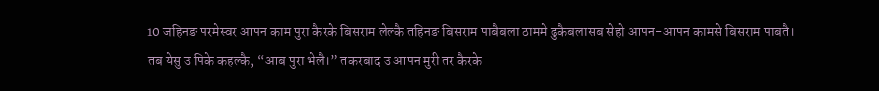10 जहिनङ परमेस्वर आपन काम पुरा कैरके बिसराम लेल्कै तहिनङ बिसराम पाबैबला ठाममे ढुकैबलासब सेहो आपन-आपन कामसे बिसराम पाबतै।
तब येसु उ पिके कहल्कै, “आब पुरा भेलै।” तकरबाद उ आपन मुरी तर कैरके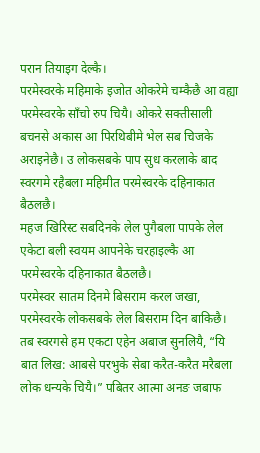परान तियाइग देल्कै।
परमेस्वरके महिमाके इजोत ओकरेमे चम्कैछै आ वह्या परमेस्वरके साँचो रुप चियै। ओकरे सक्तीसाली बचनसे अकास आ पिरथिबीमे भेल सब चिजके अराइनेछै। उ लोकसबके पाप सुध करलाके बाद स्वरगमे रहैबला महिमीत परमेस्वरके दहिनाकात बैठलछै।
महज खिरिस्ट सबदिनके लेल पुगैबला पापके लेल एकेटा बली स्वयम आपनेके चरहाइल्कै आ परमेस्वरके दहिनाकात बैठलछै।
परमेस्वर सातम दिनमे बिसराम करल जखा, परमेस्वरके लोकसबके लेल बिसराम दिन बाकिछै।
तब स्वरगसे हम एकटा एहेन अबाज सुनलियै, “यि बात लिख: आबसे परभुके सेबा करैत-करैत मरैबला लोक धन्यके चियै।” पबितर आत्मा अनङ जबाफ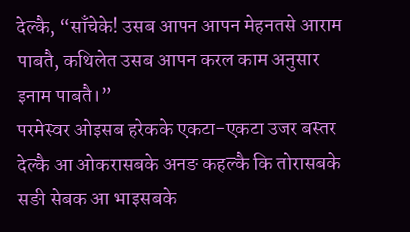देल्कै, “साँचेके! उसब आपन आपन मेहनतसे आराम पाबतै, कथिलेत उसब आपन करल काम अनुसार इनाम पाबतै।”
परमेस्वर ओइसब हरेकके एकटा-एकटा उजर बस्तर देल्कै आ ओकरासबके अनङ कहल्कै कि तोरासबके सङी सेबक आ भाइसबके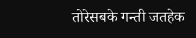तोरेसबके गन्ती जतहेक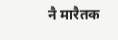नै मारैतक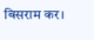बिसराम कर।